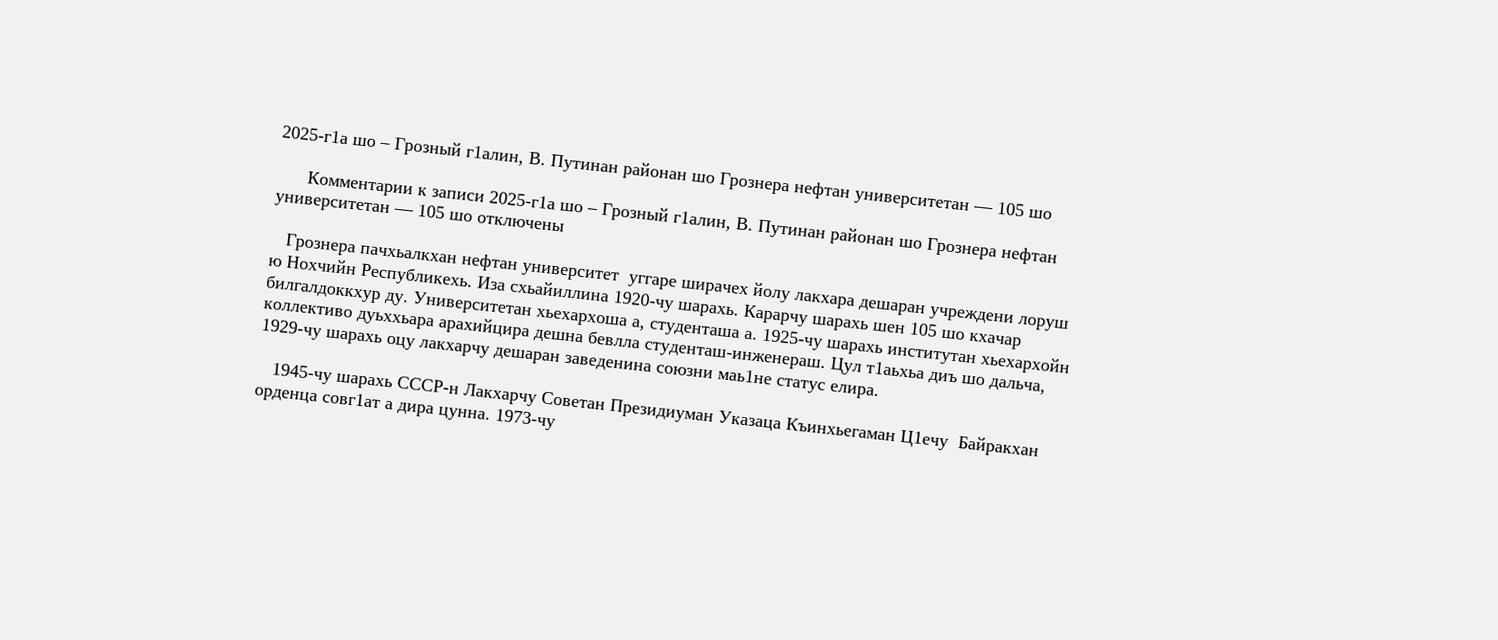2025-г1а шо – Грозный г1алин, В. Путинан районан шо Грознера нефтан университетан — 105 шо

      Комментарии к записи 2025-г1а шо – Грозный г1алин, В. Путинан районан шо Грознера нефтан университетан — 105 шо отключены

   Грознера пачхьалкхан нефтан университет  уггаре ширачех йолу лакхара дешаран учреждени лоруш ю Нохчийн Республикехь. Иза схьайиллина 1920-чу шарахь. Карарчу шарахь шен 105 шо кхачар билгалдоккхур ду. Университетан хьехархоша а, студенташа а. 1925-чу шарахь институтан хьехархойн коллективо дуьххьара арахийцира дешна бевлла студенташ-инженераш. Цул т1аьхьа диъ шо дальча, 1929-чу шарахь оцу лакхарчу дешаран заведенина союзни маь1не статус елира.

   1945-чу шарахь СССР-н Лакхарчу Советан Президиуман Указаца Къинхьегаман Ц1ечу  Байракхан орденца совг1ат а дира цунна. 1973-чу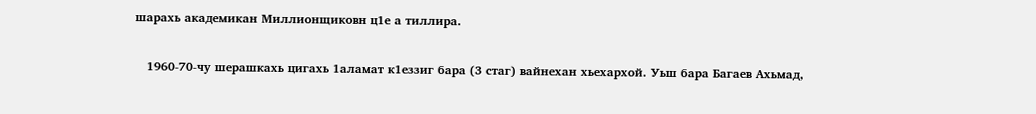шарахь академикан Миллионщиковн ц1е а тиллира.

   1960-70-чу шерашкахь цигахь 1аламат к1еззиг бара (3 стаг) вайнехан хьехархой. Уьш бара Багаев Ахьмад,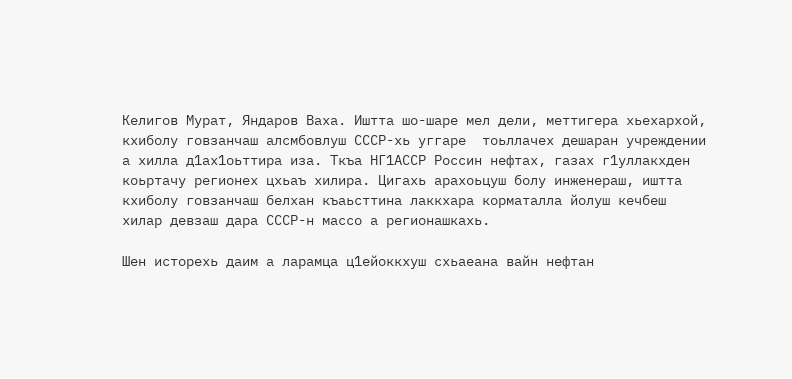Келигов Мурат, Яндаров Ваха. Иштта шо-шаре мел дели, меттигера хьехархой, кхиболу говзанчаш алсмбовлуш СССР-хь уггаре  тоьллачех дешаран учреждении а хилла д1ах1оьттира иза. Ткъа НГ1АССР Россин нефтах, газах г1уллакхден коьртачу регионех цхьаъ хилира. Цигахь арахоьцуш болу инженераш, иштта кхиболу говзанчаш белхан къаьсттина лаккхара корматалла йолуш кечбеш хилар девзаш дара СССР-н массо а регионашкахь.

Шен исторехь даим а ларамца ц1ейоккхуш схьаеана вайн нефтан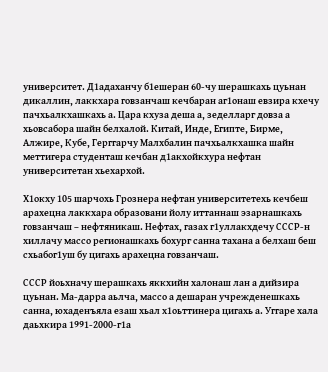университет. Д1адаханчу б1ешеран 60-чу шерашкахь цуьнан дикаллин, лаккхара говзанчаш кечбаран аг1онаш евзира кхечу пачхьалкхашкахь а. Цара кхуза деша а, зеделларг довза а хьовсабора шайн белхалой. Китай, Инде, Египте, Бирме, Алжире, Кубе, Герггарчу Малхбалин пачхьалкхашка шайн меттигера студенташ кечбан д1акхойкхура нефтан университетан хьехархой.

Х1окху 105 шарчохь Грознера нефтан университетехь кечбеш арахецна лаккхара образовани йолу иттаннаш эзарнашкахь говзанчаш – нефтяникаш. Нефтах, газах г1уллакхдечу СССР-н хиллачу массо регионашкахь бохург санна тахана а белхаш беш схьабог1уш бу цигахь арахецна говзанчаш.

СССР йоьхначу шерашкахь яккхийн халонаш лан а дийзира цуьнан. Ма-дарра аьлча, массо а дешаран учрежденешкахь санна, юхаденъяла езаш хьал х1оьттинера цигахь а. Уггаре хала даьхкира 1991-2000-г1а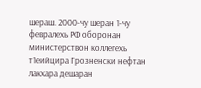шераш. 2000-чу шеран 1-чу февралехь РФ оборонан министерствон коллегехь т1еийцира Грозненски нефтан лакхара дешаран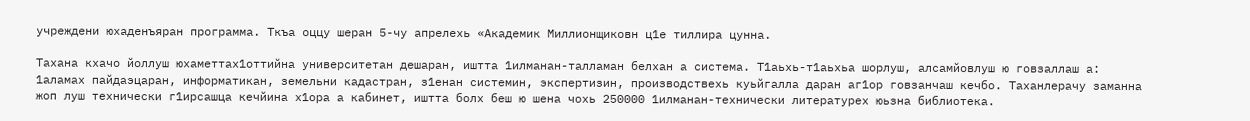учреждени юхаденъяран программа. Ткъа оццу шеран 5-чу апрелехь «Академик Миллионщиковн ц1е тиллира цунна.

Тахана кхачо йоллуш юхаметтах1оттийна университетан дешаран, иштта 1илманан-талламан белхан а система. Т1аьхь-т1аьхьа шорлуш, алсамйовлуш ю говзаллаш а: 1аламах пайдаэцаран, информатикан, земельни кадастран, з1енан системин, экспертизин, производствехь куьйгалла даран аг1ор говзанчаш кечбо. Таханлерачу заманна жоп луш технически г1ирсашца кечйина х1ора а кабинет, иштта болх беш ю шена чохь 250000 1илманан-технически литературех юьзна библиотека.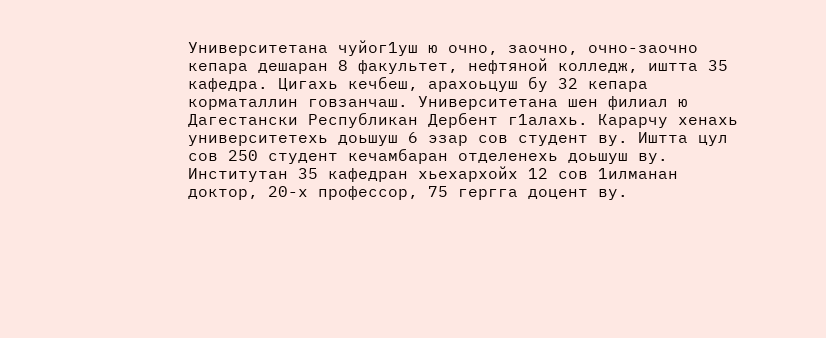Университетана чуйог1уш ю очно, заочно, очно-заочно кепара дешаран 8 факультет, нефтяной колледж, иштта 35 кафедра. Цигахь кечбеш, арахоьцуш бу 32 кепара корматаллин говзанчаш. Университетана шен филиал ю Дагестански Республикан Дербент г1алахь. Карарчу хенахь университетехь доьшуш 6 эзар сов студент ву. Иштта цул сов 250 студент кечамбаран отделенехь доьшуш ву. Институтан 35 кафедран хьехархойх 12 сов 1илманан доктор, 20-х профессор, 75 гергга доцент ву.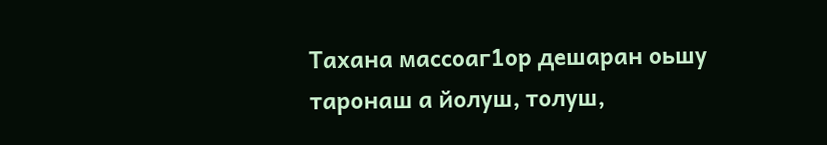Тахана массоаг1ор дешаран оьшу таронаш а йолуш, толуш,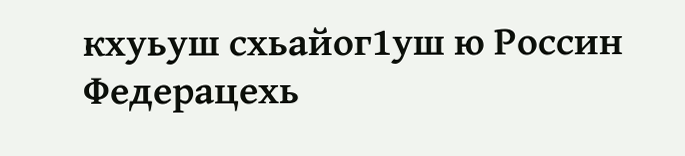кхуьуш схьайог1уш ю Россин Федерацехь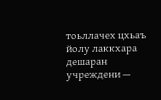тоьллачех цхьаъ йолу лаккхара дешаран учреждени —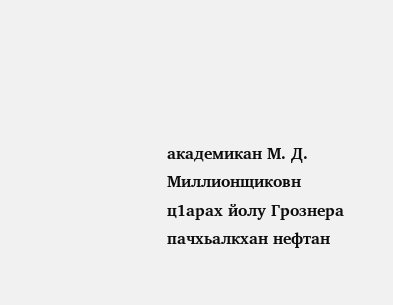академикан М. Д. Миллионщиковн ц1арах йолу Грознера пачхьалкхан нефтан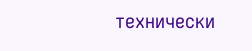технически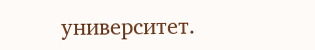университет.